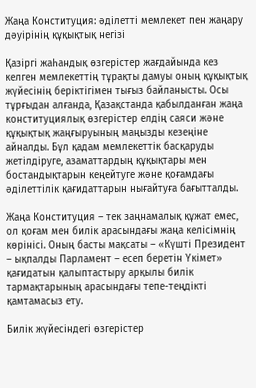Жаңа Конституция: әділетті мемлекет пен жаңару дәуірінің құқықтық негізі

Қазіргі жаһандық өзгерістер жағдайында кез келген мемлекеттің тұрақты дамуы оның құқықтық жүйесінің беріктігімен тығыз байланысты. Осы тұрғыдан алғанда, Қазақстанда қабылданған жаңа конституциялық өзгерістер елдің саяси және құқықтық жаңғыруының маңызды кезеңіне айналды. Бұл қадам мемлекеттік басқаруды жетілдіруге, азаматтардың құқықтары мен бостандықтарын кеңейтуге және қоғамдағы әділеттілік қағидаттарын нығайтуға бағытталды.

Жаңа Конституция – тек заңнамалық құжат емес, ол қоғам мен билік арасындағы жаңа келісімнің көрінісі. Оның басты мақсаты – «Күшті Президент – ықпалды Парламент – есеп беретін Үкімет» қағидатын қалыптастыру арқылы билік тармақтарының арасындағы тепе-теңдікті қамтамасыз ету.

Билік жүйесіндегі өзгерістер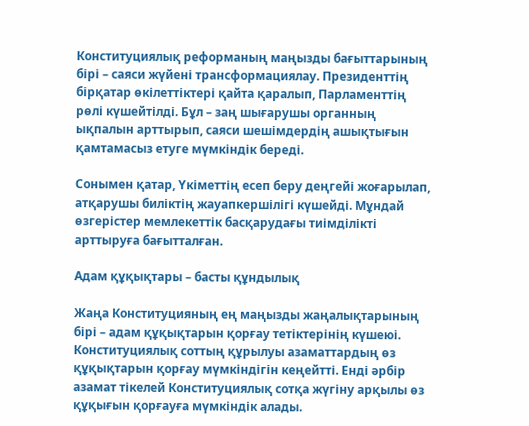Конституциялық реформаның маңызды бағыттарының бірі – саяси жүйені трансформациялау. Президенттің бірқатар өкілеттіктері қайта қаралып, Парламенттің рөлі күшейтілді. Бұл – заң шығарушы органның ықпалын арттырып, саяси шешімдердің ашықтығын қамтамасыз етуге мүмкіндік береді.

Сонымен қатар, Үкіметтің есеп беру деңгейі жоғарылап, атқарушы биліктің жауапкершілігі күшейді. Мұндай өзгерістер мемлекеттік басқарудағы тиімділікті арттыруға бағытталған.

Адам құқықтары – басты құндылық

Жаңа Конституцияның ең маңызды жаңалықтарының бірі – адам құқықтарын қорғау тетіктерінің күшеюі. Конституциялық соттың құрылуы азаматтардың өз құқықтарын қорғау мүмкіндігін кеңейтті. Енді әрбір азамат тікелей Конституциялық сотқа жүгіну арқылы өз құқығын қорғауға мүмкіндік алады.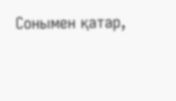Сонымен қатар,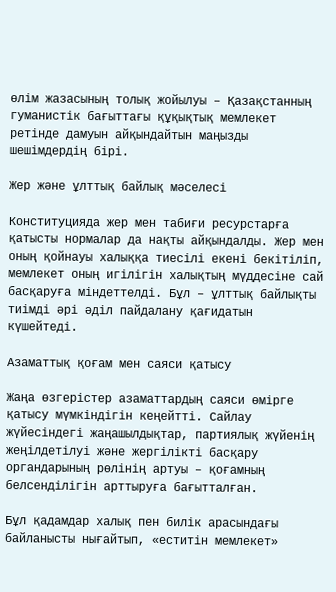өлім жазасының толық жойылуы – Қазақстанның гуманистік бағыттағы құқықтық мемлекет ретінде дамуын айқындайтын маңызды шешімдердің бірі.

Жер және ұлттық байлық мәселесі

Конституцияда жер мен табиғи ресурстарға қатысты нормалар да нақты айқындалды. Жер мен оның қойнауы халыққа тиесілі екені бекітіліп, мемлекет оның игілігін халықтың мүддесіне сай басқаруға міндеттелді. Бұл – ұлттық байлықты тиімді әрі әділ пайдалану қағидатын күшейтеді.

Азаматтық қоғам мен саяси қатысу

Жаңа өзгерістер азаматтардың саяси өмірге қатысу мүмкіндігін кеңейтті. Сайлау жүйесіндегі жаңашылдықтар, партиялық жүйенің жеңілдетілуі және жергілікті басқару органдарының рөлінің артуы – қоғамның белсенділігін арттыруға бағытталған.

Бұл қадамдар халық пен билік арасындағы байланысты нығайтып, «еститін мемлекет»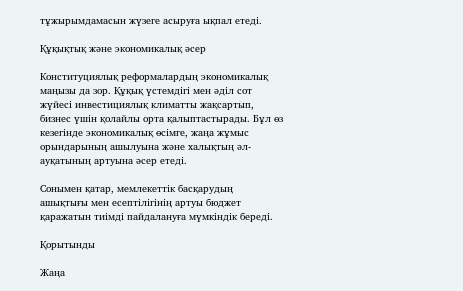тұжырымдамасын жүзеге асыруға ықпал етеді.

Құқықтық және экономикалық әсер

Конституциялық реформалардың экономикалық маңызы да зор. Құқық үстемдігі мен әділ сот жүйесі инвестициялық климатты жақсартып, бизнес үшін қолайлы орта қалыптастырады. Бұл өз кезегінде экономикалық өсімге, жаңа жұмыс орындарының ашылуына және халықтың әл-ауқатының артуына әсер етеді.

Сонымен қатар, мемлекеттік басқарудың ашықтығы мен есептілігінің артуы бюджет қаражатын тиімді пайдалануға мүмкіндік береді.

Қорытынды

Жаңа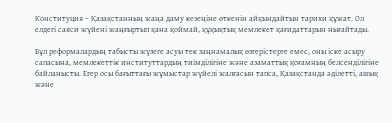Конституция – Қазақстанның жаңа даму кезеңіне өткенін айқындайтын тарихи құжат. Ол елдегі саяси жүйені жаңғыртып қана қоймай, құқықтық мемлекет қағидаттарын нығайтады.

Бұл реформалардың табысты жүзеге асуы тек заңнамалық өзгерістерге емес, оны іске асыру сапасына, мемлекеттік институттардың тиімділігіне және азаматтық қоғамның белсенділігіне байланысты. Егер осы бағыттағы жұмыстар жүйелі жалғасын тапса, Қазақстанда әділетті, ашық және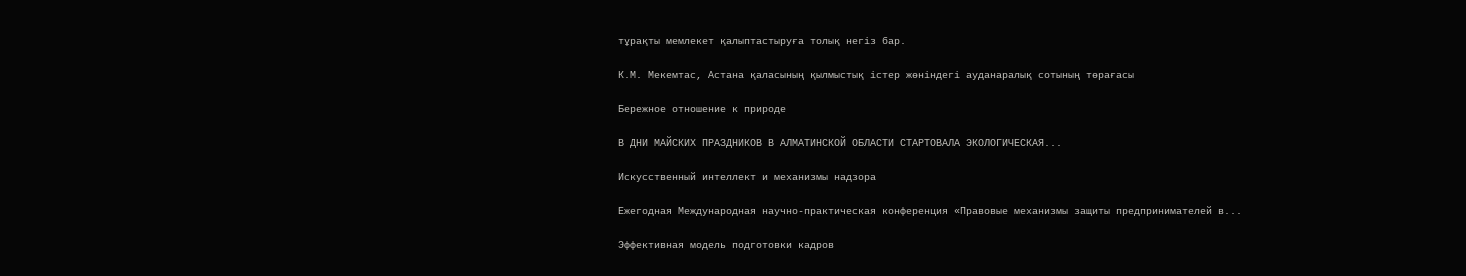тұрақты мемлекет қалыптастыруға толық негіз бар.

К.М. Мекемтас, Астана қаласының қылмыстық істер жөніндегі ауданаралық сотының төрағасы

Бережное отношение к природе

В ДНИ МАЙСКИХ ПРАЗДНИКОВ В АЛМАТИНСКОЙ ОБЛАСТИ СТАРТОВАЛА ЭКОЛОГИЧЕСКАЯ...

Искусственный интеллект и механизмы надзора

Ежегодная Международная научно-практическая конференция «Правовые механизмы защиты предпринимателей в...

Эффективная модель подготовки кадров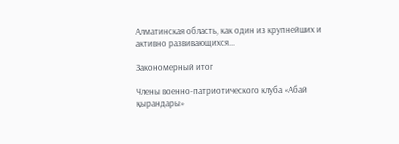Алматинская область, как один из крупнейших и активно развивающихся...

Закономерный итог

Члены военно-патриотического клуба «Абай қырандары»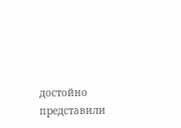достойно представили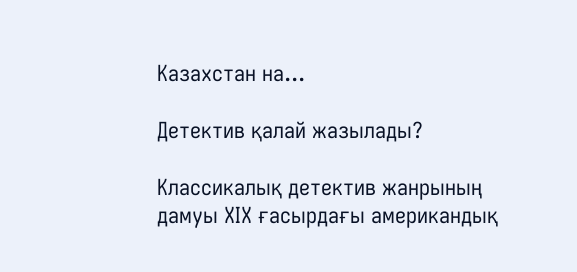Казахстан на...

Детектив қалай жазылады?

Классикалық детектив жанрының дамуы ХІХ ғасырдағы американдық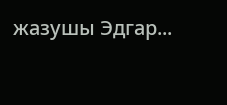жазушы Эдгар...